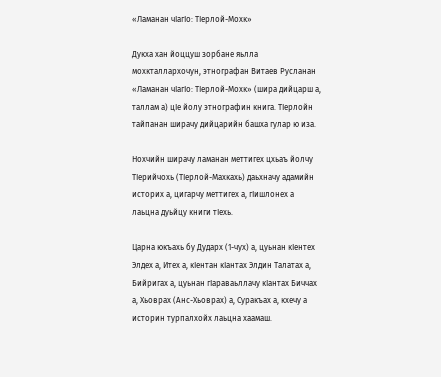«Ламанан чIагIо: ТIерлой-Мохк»

Дукха хан йоццуш зорбане яьлла мохкталлархочун, этнографан Витаев Русланан «Ламанан чIагIо: ТIерлой-Мохк» (шира дийцарш а, таллам а) цIе йолу этнографин книга. ТIерлойн тайпанан ширачу дийцарийн башха гулар ю иза.

Нохчийн ширачу ламанан меттигех цхьаъ йолчу ТIерийчохь (ТIерлой-Махкахь) даьхначу адамийн историх а, цигарчу меттигех а, гIишлонех а лаьцна дуьйцу книги тIехь.

Царна юкъахь бу Дударх (1-чух) а, цуьнан кIентех Элдех а, Итех а, кIентан кIантах Элдин Талатах а, Бийригах а, цуьнан гIараваьллачу кIантах Биччах а, Хьоврах (Анс-Хьоврах) а, Суракъах а, кхечу а историн турпалхойх лаьцна хаамаш.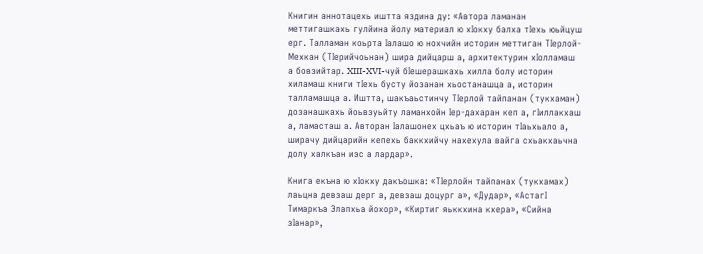Книгин аннотацехь иштта яздина ду: «Автора ламанан меттигашкахь гулйина йолу материал ю хIокху балха тIехь юьйцуш ерг. Талламан коьрта Iалашо ю нохчийн историн меттиган ТIерлой-Мехкан (ТIерийчоьнан) шира дийцарш а, архитектурин хIолламаш а бовзийтар. XIII-XVI-чуй бIешерашкахь хилла болу историн хиламаш книги тIехь бусту йозанан хьостанашца а, историн талламашца а. Иштта, шакъаьстинчу ТIерлой тайпанан (тукхаман) дозанашкахь йоьвзуьйту ламанхойн Iер-дахаран кеп а, гIиллакхаш а, ламасташ а. Авторан Iалашонех цхьаъ ю историн тIаьхьало а, ширачу дийцарийн кепехь баккхийчу нахехула вайга схьакхаьчна долу халкъан иэс а лардар».

Книга екъна ю хIокху дакъошка: «ТIерлойн тайпанах (тукхамах) лаьцна девзаш дерг а, девзаш доцург а», «Дудар», «АстагI Тимаркъа Элапхьа йохор», «Киртиг яьккхина кхера», «Сийна зIанар»,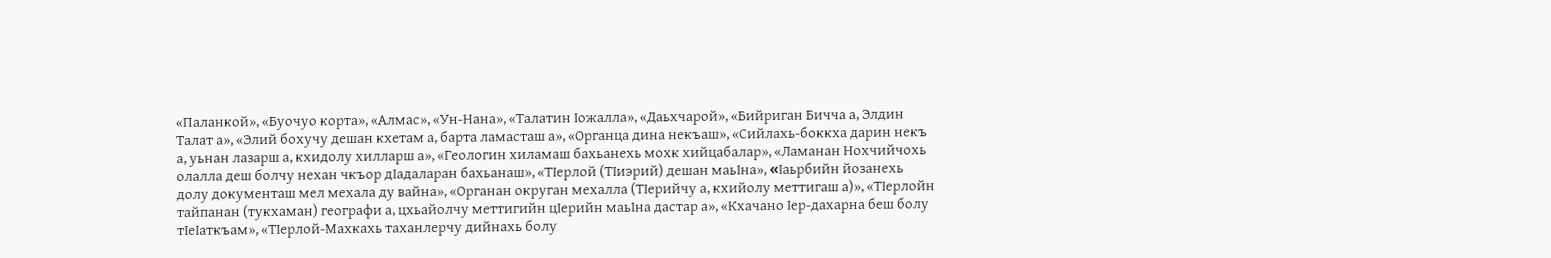«Паланкой», «Буочуо корта», «Алмас», «Ун-Нана», «Талатин Iожалла», «Даьхчарой», «Бийриган Бичча а, Элдин Талат а», «Элий бохучу дешан кхетам а, барта ламасташ а», «Органца дина некъаш», «Сийлахь-боккха дарин некъ а, уьнан лазарш а, кхидолу хилларш а», «Геологин хиламаш бахьанехь мохк хийцабалар», «Ламанан Нохчийчохь олалла деш болчу нехан чкъор дIадаларан бахьанаш», «ТIерлой (ТIиэрий) дешан маьIна», «Iаьрбийн йозанехь долу документаш мел мехала ду вайна», «Органан округан мехалла (ТIерийчу а, кхийолу меттигаш а)», «ТIерлойн тайпанан (тукхаман) географи а, цхьайолчу меттигийн цIерийн маьIна дастар а», «Кхачано Iер-дахарна беш болу тIеIаткъам», «ТIерлой-Махкахь таханлерчу дийнахь болу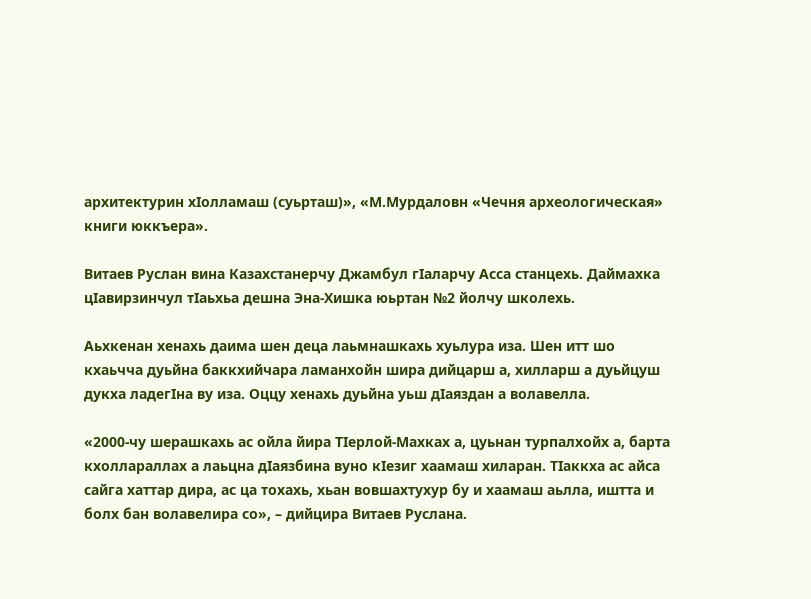архитектурин хIолламаш (суьрташ)», «М.Мурдаловн «Чечня археологическая» книги юккъера».

Витаев Руслан вина Казахстанерчу Джамбул гIаларчу Асса станцехь. Даймахка цIавирзинчул тIаьхьа дешна Эна-Хишка юьртан №2 йолчу школехь.

Аьхкенан хенахь даима шен деца лаьмнашкахь хуьлура иза. Шен итт шо кхаьчча дуьйна баккхийчара ламанхойн шира дийцарш а, хилларш а дуьйцуш дукха ладегIна ву иза. Оццу хенахь дуьйна уьш дIаяздан а волавелла.

«2000-чу шерашкахь ас ойла йира ТIерлой-Махках а, цуьнан турпалхойх а, барта кхоллараллах а лаьцна дIаязбина вуно кIезиг хаамаш хиларан. ТIаккха ас айса сайга хаттар дира, ас ца тохахь, хьан вовшахтухур бу и хаамаш аьлла, иштта и болх бан волавелира со», – дийцира Витаев Руслана.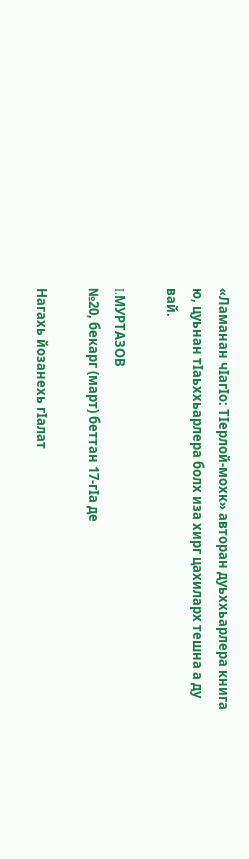«Ламанан чIагIо: ТIерлой-мохк» авторан дуьххьарлера книга ю, цуьнан тIаьххьарлера болх иза хирг цахиларх тешна а ду вай.

I.МУРТАЗОВ
№20, бекарг (март) беттан 17-гIа де

Нагахь йозанехь гIалат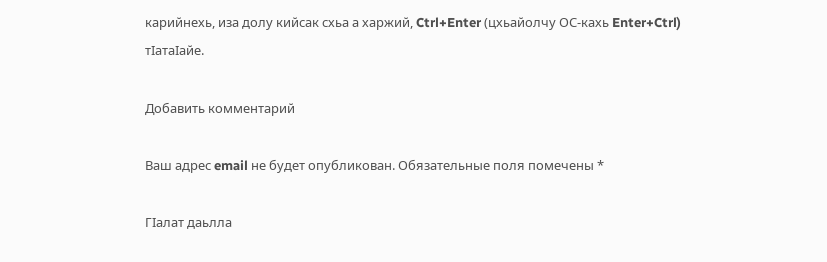карийнехь, иза долу кийсак схьа а харжий, Ctrl+Enter (цхьайолчу ОС-кахь Enter+Ctrl) тIатаIайе.

Добавить комментарий

Ваш адрес email не будет опубликован. Обязательные поля помечены *

ГIалат даьлла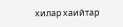хилар хаийтар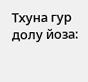Тхуна гур долу йоза: